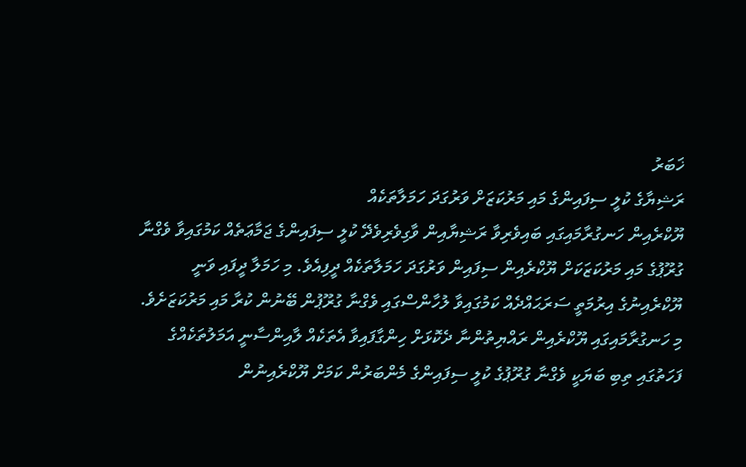ޚަބަރު
ރަޝިޔާގެ ކުލީ ސިފައިންގެ މައި މަރުކަޒަށް ވަރުގަދަ ހަމަލާތަކެއް
ޔޫކްރެއިން ހަނގުރާމައިގައި ބައިވެރިވާ ރަޝިޔާއިން ވާގިވެރިވެދޭ ކުލީ ސިފައިންގެ ޖަމާޢަތެއް ކަމުގައިވާ ވެގްނާ ގުރޫޕުގެ މައި މަރުކަޒަކަށް ޔޫކްރެއިން ސިފައިން ވަރުގަދަ ހަމަލާތަކެއް ދީފިއެވެ. މި ހަމަލާ ދީފައި ވަނީ ޔޫކްރެއިނުގެ އިރުމަތީ ސަރަޙައްދެއް ކަމުގައިވާ ލުހާންސްގައި ވެގްނާ ގުރޫޕުން ބޭނުން ކުރާ މައި މަރުކަޒަށެވެ.
މި ހަނގުރާމައިގައި ޔޫކްރެއިން ރައްޔިތުންނާ ދެކޮޅަށް ހިންގާފައިވާ އެތަކެއް ލާއިންސާނީ އަމަލުތަކެއްގެ ފަހަތުގައި ތިބި ބަޔަކީ ވެގްނާ ގުރޫޕުގެ ކުލީ ސިފައިންގެ މެންބަރުން ކަމަށް ޔޫކްރެއިނުން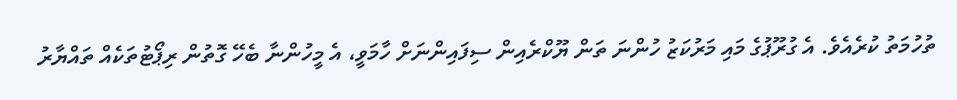ތުހުމަތު ކުރެއެވެ. އެ ގުރޫޕުގެ މައި މަރުކަޒު ހުންނަ ތަން ޔޫކްރެއިން ސިފައިންނަށް ހާމަވީ، އެ މީހުންނާ ބެހޭ ގޮތުން ރިޕޯޓުތަކެއް ތައްޔާރު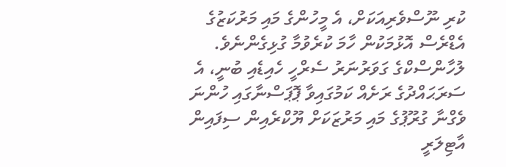ކުރި ނޫސްވެރިއަކަށް، އެ މީހުންގެ މައި މަރުކަޒުގެ އެޑްރެސް އޮޅުމަކުން ހާމަ ކުރެވުމާ ގުޅިގެންނެވެ.
ލުހާންސްކްގެ ގަވަރުނަރު ސެރްހީ ހެއިޑެއި ބުނީ، އެ ސަރަޙައްދުގެ ރަށެއް ކަމުގައިވާ ޕޮޕަސްނާގައި ހުންނަ ވެގްނާ ގުރޫޕުގެ މައި މަރުޒަކަށް ޔޫކްރެއިން ސިފައިން އާޓިލަރީ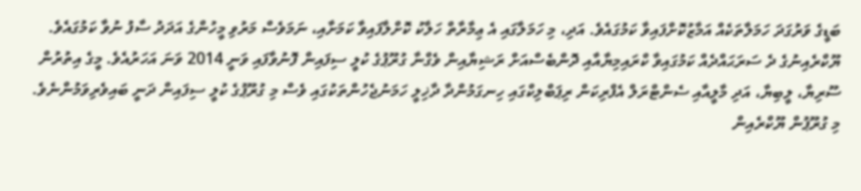ބަޑީގެ ވަރުގަދަ ހަމަލާތަކެއް އަމާޒުކޮށްފައިވާ ކަމުގައެވެ. އަދި، މި ހަމަލާގައި އެ ޢިމާރާތް ހަލާކު ކޮށްލާފައިވާ ކަމަށާއި، ނަމަވެސް މަރުވި މީހުންގެ އަދަދު ސާފު ނުވާ ކަމުގައެވެ.
ޔޫކްރެއިނުގެ ދެ ސަރަޙައްދެއް ކަމުގައިވާ ކްރައިމިޔާއާއި ދޮންބެސްއަށް ރަޝިޔާއިން ވެގްނާ ގުރޫޕުގެ ކުލީ ސިފައިން ފޮނުވާފައި ވަނީ 2014 ވަނަ އަހަރުއެވެ. މީގެ އިތުރުން ސޫރިޔާ، ލީބިޔާ، އަދި މާލީއާއި ސެންޓްރަލް އެފްރިކަން ރިޕަބްލިކްގައި ހިނގަމުންދާ ދާޚިލީ ހަމަނުޖެހުންތަކުގައި ވެސް މި ގުރޫޕުގެ ކުލީ ސިފައިން ދަނީ ބައިވެރިވަމުންނެވެ.
މި ގުރޫޕުން ޔޫކްރެއިން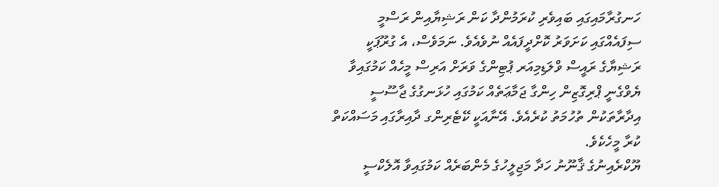ހަނގުރާމައިގައި ބައިވެރި ކުރަމުންދާ ކަން ރަޝިޔާއިން ރަސްމީ ސިފައެއްގައި ކަށަވަރު ކޮށްދީފައެއް ނުވެއެވެ. ނަމަވެސް، އެ ގުރޫޕަކީ ރަޝިޔާގެ ރައީސް ވްލަޑިމިއަރ ޕުޓިންގެ ވަރަށް އަރިސް މީހެއް ކަމުގައިވާ ޔެވްގެނީ ޕްރިގޮޒިން ހިންގާ ޖަމާޢަތެއް ކަމުގައި ހުޅަނގުގެ ޖާސޫސީ އިދާރާތަކުން ތުހުމަތު ކުރެއެވެ. އޭނާއަކީ ކޭޓެރިންގ ދާއިރާގައި މަސައްކަތް ކުރާ މީހެކެވެ.
ޔޫކްރެއިނުގެ ޤާނޫނު ހަދާ މަޖިލީހުގެ މެންބަރެއް ކަމުގައިވާ އޮލެކްސީ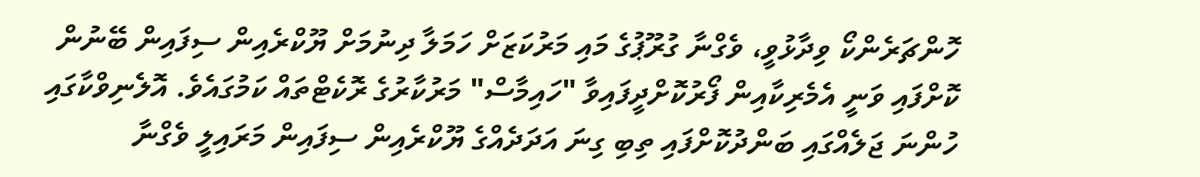ހޮންޗަރެންކޯ ވިދާޅުވީ، ވެގްނާ ގުރޫޕުގެ މައި މަރުކަޒަށް ހަމަލާ ދިނުމަށް ޔޫކްރެއިން ސިފައިން ބޭނުން ކޮށްފައި ވަނީ އެމެރިކާއިން ފޯރުކޮށްދީފައިވާ "ހައިމާސް" މަރުކާރުގެ ރޮކެޓްތައް ކަމުގައެވެ. އޮލެނިވްކާގައި ހުންނަ ޖަލެއްގައި ބަންދުކޮށްފައި ތިބި ގިނަ އަދަދެއްގެ ޔޫކްރެއިން ސިފައިން މަރައިލީ ވެގްނާ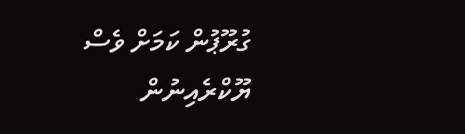ގުރޫޕުން ކަމަށް ވެސް ޔޫކްރެއިނުން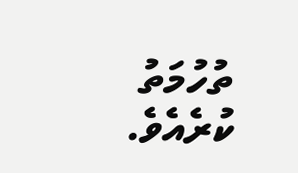ތުހުމަތު ކުރެއެވެ.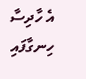އެ ހާދިސާ ހިނގާފައި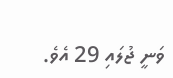ވަނީ ޖުލައި 29 އެވެ.